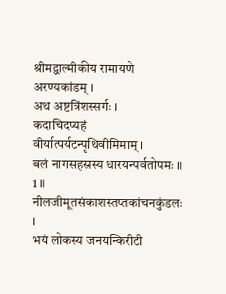श्रीमद्वाल्मीकीय रामायणे अरण्यकांडम् ।
अथ अष्टत्रिंशस्सर्गः ।
कदाचिदप्यहं वीर्यात्पर्यटन्पृथिवीमिमाम् ।
बलं नागसहस्रस्य धारयन्पर्वतोपमः ॥ 1 ॥
नीलजीमूतसंकाशस्तप्तकांचनकुंडलः ।
भयं लोकस्य जनयन्किरीटी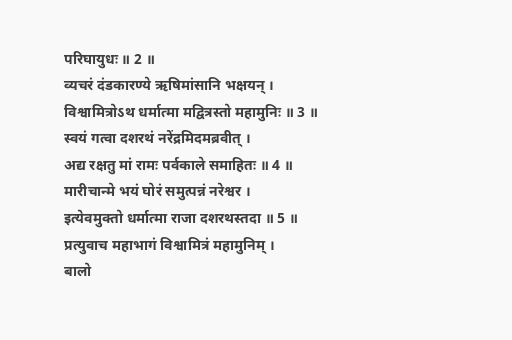परिघायुधः ॥ 2 ॥
व्यचरं दंडकारण्ये ऋषिमांसानि भक्षयन् ।
विश्वामित्रोऽथ धर्मात्मा मद्वित्रस्तो महामुनिः ॥ 3 ॥
स्वयं गत्वा दशरथं नरेंद्रमिदमब्रवीत् ।
अद्य रक्षतु मां रामः पर्वकाले समाहितः ॥ 4 ॥
मारीचान्मे भयं घोरं समुत्पन्नं नरेश्वर ।
इत्येवमुक्तो धर्मात्मा राजा दशरथस्तदा ॥ 5 ॥
प्रत्युवाच महाभागं विश्वामित्रं महामुनिम् ।
बालो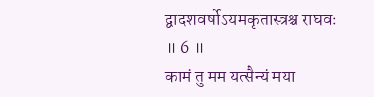द्वादशवर्षोऽयमकृतास्त्रश्च राघवः ॥ 6 ॥
कामं तु मम यत्सैन्यं मया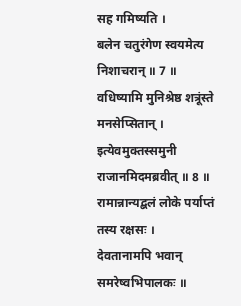सह गमिष्यति ।
बलेन चतुरंगेण स्वयमेत्य निशाचरान् ॥ 7 ॥
वधिष्यामि मुनिश्रेष्ठ शत्रूंस्ते मनसेप्सितान् ।
इत्येवमुक्तस्समुनी राजानमिदमब्रवीत् ॥ 8 ॥
रामान्नान्यद्बलं लोके पर्याप्तं तस्य रक्षसः ।
देवतानामपि भवान् समरेष्वभिपालकः ॥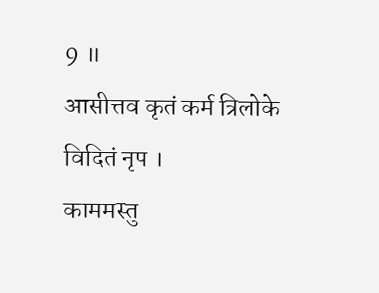9 ॥
आसीत्तव कृतं कर्म त्रिलोके विदितं नृप ।
काममस्तु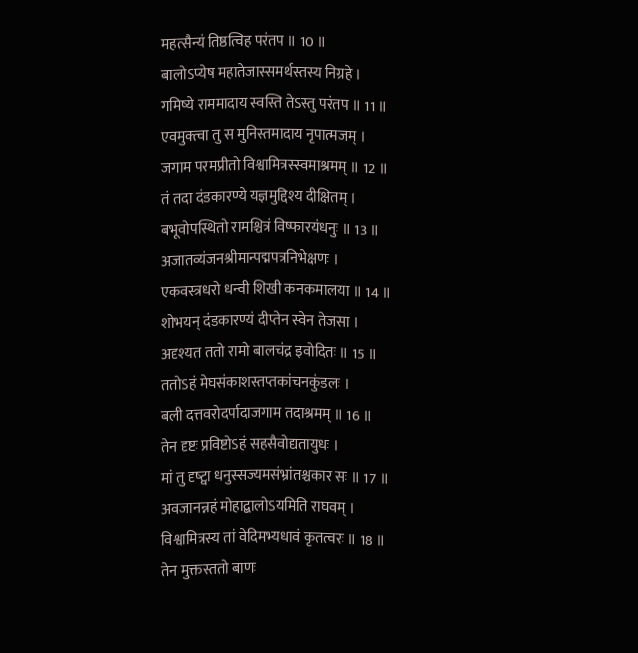महत्सैन्यं तिष्ठत्विह परंतप ॥ 10 ॥
बालोऽप्येष महातेजास्समर्थस्तस्य निग्रहे ।
गमिष्ये राममादाय स्वस्ति तेऽस्तु परंतप ॥ 11 ॥
एवमुक्त्वा तु स मुनिस्तमादाय नृपात्मजम् ।
जगाम परमप्रीतो विश्वामित्रस्स्वमाश्रमम् ॥ 12 ॥
तं तदा दंडकारण्ये यज्ञमुद्दिश्य दीक्षितम् ।
बभूवोपस्थितो रामश्चित्रं विष्फारयंधनुः ॥ 13 ॥
अजातव्यंजनश्रीमान्पद्मपत्रनिभेक्षणः ।
एकवस्त्रधरो धन्वी शिखी कनकमालया ॥ 14 ॥
शोभयन् दंडकारण्यं दीप्तेन स्वेन तेजसा ।
अदृश्यत ततो रामो बालचंद्र इवोदितः ॥ 15 ॥
ततोऽहं मेघसंकाशस्तप्तकांचनकुंडलः ।
बली दत्तवरोदर्पादाजगाम तदाश्रमम् ॥ 16 ॥
तेन दृष्टः प्रविष्टोऽहं सहसैवोद्यतायुधः ।
मां तु दृष्ट्वा धनुस्सज्यमसंभ्रांतश्चकार सः ॥ 17 ॥
अवजानन्नहं मोहाद्बालोऽयमिति राघवम् ।
विश्वामित्रस्य तां वेदिमभ्यधावं कृतत्वरः ॥ 18 ॥
तेन मुक्तस्ततो बाणः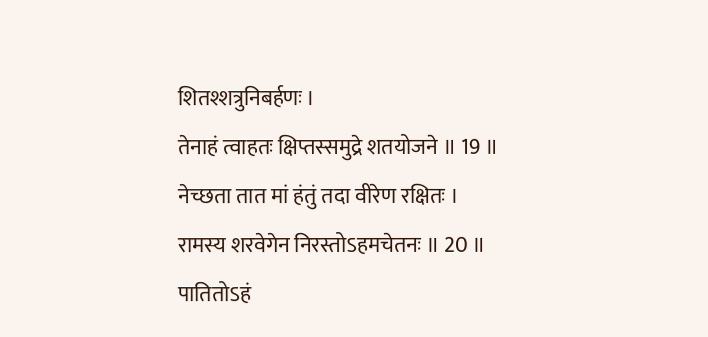शितश्शत्रुनिबर्हणः ।
तेनाहं त्वाहतः क्षिप्तस्समुद्रे शतयोजने ॥ 19 ॥
नेच्छता तात मां हंतुं तदा वीरेण रक्षितः ।
रामस्य शरवेगेन निरस्तोऽहमचेतनः ॥ 20 ॥
पातितोऽहं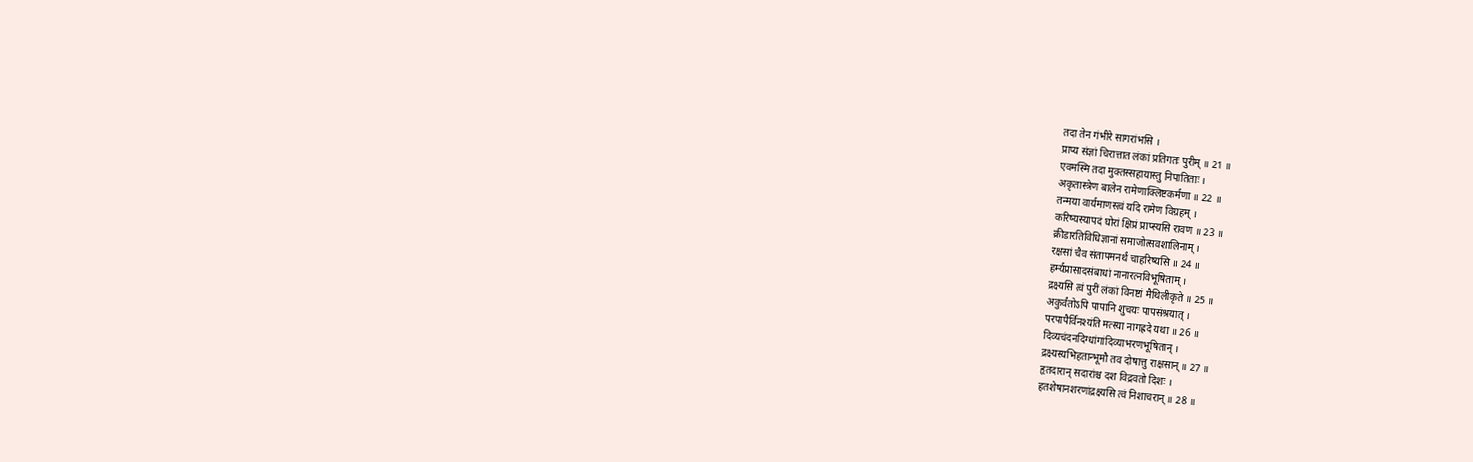तदा तेन गंभीरे सागरांभसि ।
प्राप्य संज्ञां चिरात्तात लंकां प्रतिगतः पुरीम् ॥ 21 ॥
एवमस्मि तदा मुक्तस्सहायास्तु निपातिताः ।
अकृतास्त्रेण बालेन रामेणाक्लिष्टकर्मणा ॥ 22 ॥
तन्मया वार्यमाणस्त्वं यदि रामेण विग्रहम् ।
करिष्यस्यापदं घोरां क्षिप्रं प्राप्स्यसि रावण ॥ 23 ॥
क्रीडारतिविधिज्ञानां समाजोत्सवशालिनाम् ।
रक्षसां चैव संतापमनर्थं चाहरिष्यसि ॥ 24 ॥
हर्म्यप्रासादसंबाधां नानारत्नविभूषिताम् ।
द्रक्ष्यसि त्वं पुरीं लंकां विनष्टां मैथिलीकृते ॥ 25 ॥
अकुर्वंतोऽपि पापानि शुचयः पापसंश्रयात् ।
परपापैर्विनश्यंति मत्स्या नागह्रदे यथा ॥ 26 ॥
दिव्यचंदनदिग्धांगांदिव्याभरणभूषितान् ।
द्रक्ष्यस्यभिहतान्भूमौ तव दोषात्तु राक्षसान् ॥ 27 ॥
हृतदारान् सदारांश्च दश विद्रवतो दिशः ।
हतशेषानशरणांद्रक्ष्यसि त्वं निशाचरान् ॥ 28 ॥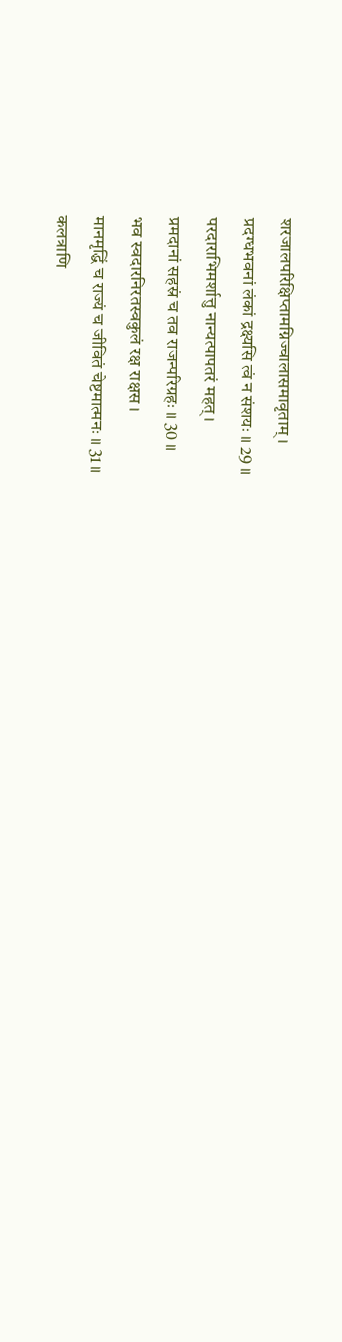शरजालपरिक्षिप्तामग्निज्वालासमावृताम् ।
प्रदग्धभवनां लंकां द्रक्ष्यसि त्वं न संशयः ॥ 29 ॥
परदाराभिमर्शात्तु नान्यत्पापतरं महत् ।
प्रमदानां सहस्रं च तव राजन्परिग्रहः ॥ 30 ॥
भव स्वदारनिरतस्वकुलं रक्ष राक्षस ।
मानमृद्धिं च राज्यं च जीवितं चेष्टमात्मनः ॥ 31 ॥
कलत्राणि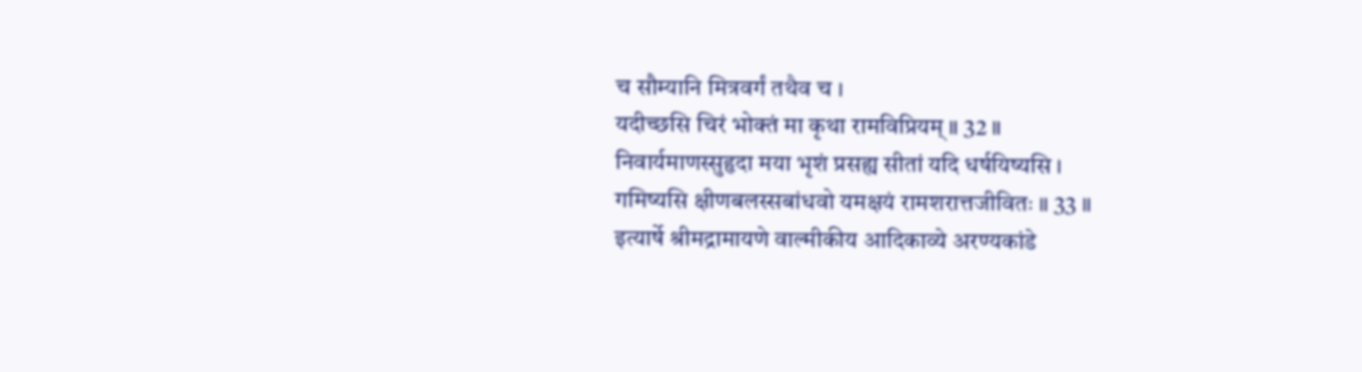च सौम्यानि मित्रवर्गं तथैव च ।
यदीच्छसि चिरं भोक्तं मा कृथा रामविप्रियम् ॥ 32 ॥
निवार्यमाणस्सुहृदा मया भृशं प्रसह्य सीतां यदि धर्षयिष्यसि ।
गमिष्यसि क्षीणबलस्सबांधवो यमक्षयं रामशरात्तजीवितः ॥ 33 ॥
इत्यार्षे श्रीमद्रामायणे वाल्मीकीय आदिकाव्ये अरण्यकांडे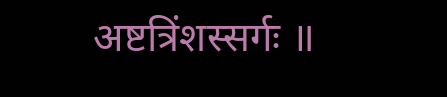अष्टत्रिंशस्सर्गः ॥